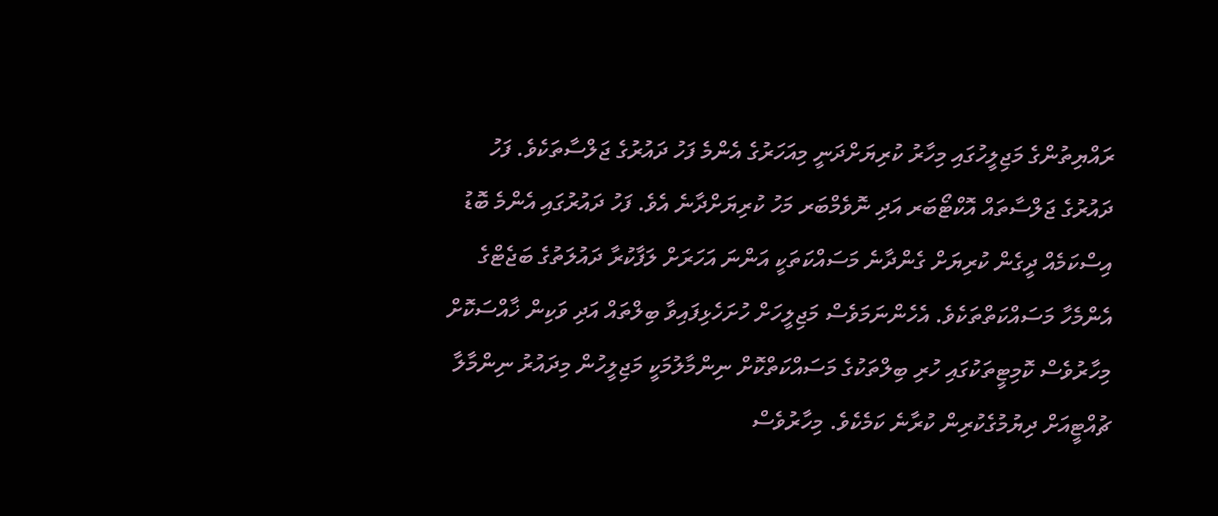ރައްޔިތުންގެ މަޖިލީހުގައި މިހާރު ކުރިޔަށްދަނީ މިއަހަރުގެ އެންމެ ފަހު ދައުރުގެ ޖަލްސާތަކެވެ. ފަހު ދައުރުގެ ޖަލްސާތައް އޮކްޓޯބަރ އަދި ނޮވެމްބަރ މަހު ކުރިޔަށްދާނެ އެވެ. ފަހު ދައުރުގައި އެންމެ ބޮޑު އިސްކަމެއް ދީގެން ކުރިޔަށް ގެންދާނެ މަސައްކަތަކީ އަންނަ އަހަރަށް ލަފާކުރާ ދައުލަތުގެ ބަޖެޓްގެ އެންމެހާ މަސައްކަތްތަކެވެ. އެހެންނަމަވެސް މަޖިލީހަށް ހުށަހެޅިފައިވާ ބިލްތައް އަދި ވަކިން ޚާއްސަކޮށް މިހާރުވެސް ކޮމިޓީތަކުގައި ހުރި ބިލްތަކުގެ މަސައްކަތްކޮށް ނިންމާލުމަކީ މަޖިލީހުން މިދައުރު ނިންމާލާ ޗުއްޓީއަށް ދިޔުމުގެކުރިން ކުރާނެ ކަމެކެވެ. މިހާރުވެސް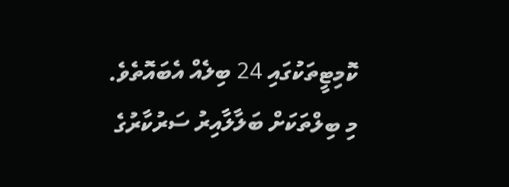ކޮމިޓީތަކުގައި 24 ބިލެއް އެބައޮތެވެ.
މި ބިލްތަކަށް ބަލާލާއިރު ސަރުކާރުގެ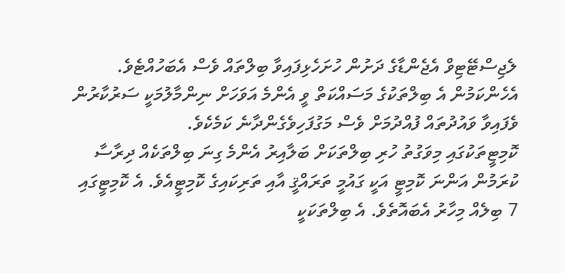ލެޖިސްޓޭޓިވް އެޖެންޑާގެ ދަށުން ހުށަހެޅިފައިވާ ބިލްތައް ވެސް އެބަހުއްޓެވެ. އެހެންކަމުން އެ ބިލްތަކުގެ މަސައްކަތް ވީ އެންމެ އަވަހަށް ނިންމާލުމަކީ ސަރުކާރުން ވެފައިވާ ވައުދުތައް ފުއްދުމަށް ވެސް މަގުފަހިވެގެންދާނެ ކަމެކެވެ.
ކޮމިޓީތަކުގައި މިވަގުތު ހުރި ބިލްތަކަށް ބަލާއިރު އެންމެ ގިނަ ބިލްތަކެއް ދިރާސާ ކުރަމުން އަންނަ ކޮމިޓީ އަކީ ގައުމީ ތަރައްޤީ އާއި ތަރިކައިގެ ކޮމިޓީއެވެ. އެ ކޮމިޓީގައި 7 ބިލެއް މިހާރު އެބައޮތެވެ. އެ ބިލްތަކަކީ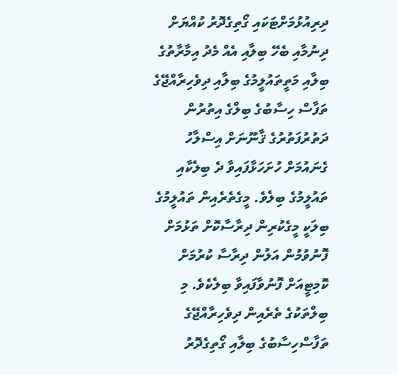ދިރިއުޅުމަށްޓަކައި ގޯތިގެދޮރު ކުއްޔަށް ދިނުމާއި ބެހޭ ބިލާއި އެއް މެދު އިމާރާތުގެ ބިލާއި މަތީތައުލީމުގެ ބިލާއި ދިވެހިރާއްޖޭގެ ތަފާސް ހިސާބުގެ ބިލްގެ އިތުރުން ދަތުރުފަތުރުގެ ޤާނޫނަށް އިސްލާހު ގެނައުމަށް ހުށަހަޅާފައިވާ ދެ ބިލެކާއި ތައުލީމުގެ ބިލެވެ. މީގެތެރެއިން ތައުލީމުގެ ބިލަކީ މީގެކުރިން ދިރާސާކޮށް ތަޅުމަށް ފޮނުވުމުން އަލުން ދިރާސާ ކުރުމަށް ކޮމިޓީއަށް ފޮނުވާފައިވާ ބިލެކެވެ. މި ބިލްތަކުގެ ތެރެއިން ދިވެހިރާއްޖޭގެ ތަފާސްހިސާބުގެ ބިލާއި ގޯތިގެދޮރު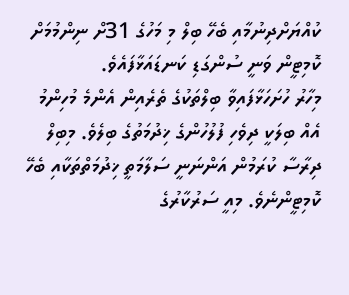ކުއްޔަށްދިނުމާއި ބެހޭ ބިލް މި މަހުގެ 31ށް ނިންމުމަށް ކޮމިޓީން ވަނީ ސުންގަޑި ކަނޑައަޅާފައެވެ.
މިހާރު ހުށަހަޅާފައިވާ ބިލްތަކުގެ ތެރެއިން އެންމެ މުހިންމު އެއް ބިލަކީ ދިވެހި ފުލުހުންގެ ޚިދުމަތުގެ ބިލެވެ. މިބިލް ދިރާސާ ކުރަމުން އަންނަނީ ސަލާމަތީ ޚިދުމަތްތަކާއި ބެހޭ ކޮމިޓީންނެވެ. މިއީ ސަރުކާރުގެ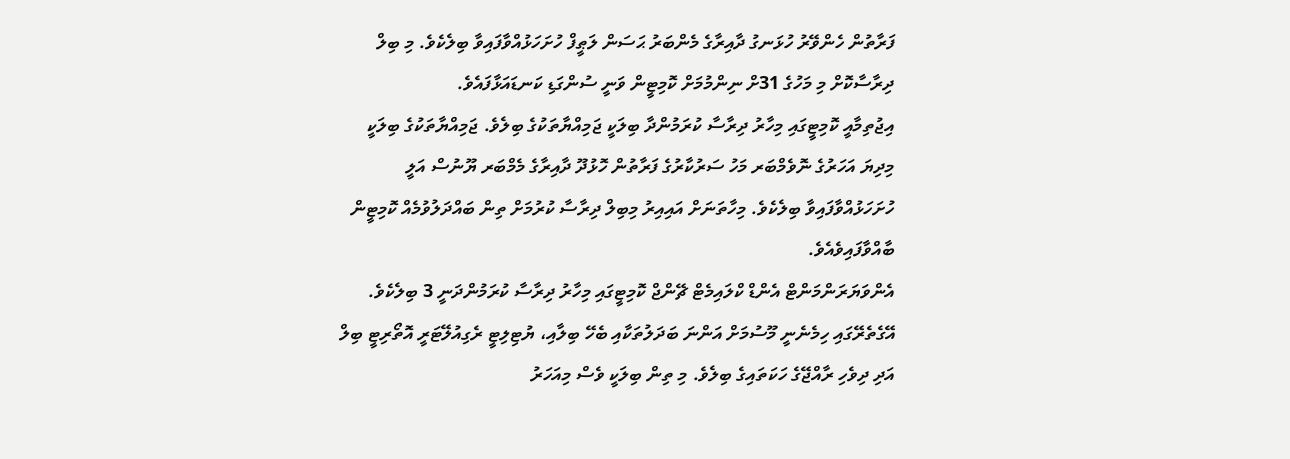ފަރާތުން ހެންވޭރު ހުޅަނގު ދާއިރާގެ މެންބަރު ޙަސަން ލަޠީފް ހުށަހަޅުއްވާފައިވާ ބިލެކެވެ. މި ބިލް ދިރާސާކޮށް މި މަހުގެ 31ށް ނިންމުމަށް ކޮމިޓީން ވަނީ ސުންގަޑި ކަނޑައަޅާފައެވެ.
އިޖުތިމާއީ ކޮމިޓީގައި މިހާރު ދިރާސާ ކުރަމުންދާ ބިލަކީ ޖަމިއްޔާތަކުގެ ބިލެވެ. ޖަމިއްޔާތަކުގެ ބިލަކީ މިދިޔަ އަހަރުގެ ނޮވެމްބަރ މަހު ސަރުކާރުގެ ފަރާތުން ހޮޅުދޫ ދާއިރާގެ މެމްބަރ ޔޫނުސް އަލީ ހުށަހަޅުއްވާފައިވާ ބިލެކެވެ. މިހާތަނަށް އައިއިރު މިބިލް ދިރާސާ ކުރުމަށް ތިން ބައްދަލުވުމެއް ކޮމިޓީން ބާއްވާފައިވެއެވެ.
އެންވަޔަރަންމަންޓް އެންޑް ކްލައިމެޓް ޗޭންޖް ކޮމިޓީގައި މިހާރު ދިރާސާ ކުރަމުންދަނީ 3 ބިލެކެވެ. އޭގެތެރޭގައި ހިމެނެނީ މޫސުމަށް އަންނަ ބަދަލުތަކާއި ބެހޭ ބިލާއި، ޔުޓިލިޓީ ރެގިއުލޭޓަރީ އޮތޯރިޓީ ބިލް އަދި ދިވެހި ރާއްޖޭގެ ހަކަތައިގެ ބިލެވެ. މި ތިން ބިލަކީ ވެސް މިއަހަރު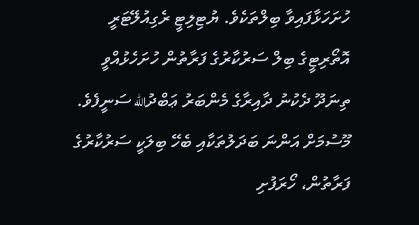ހުށަހަޅާފައިވާ ބިލްތަކެވެ. ޔުޓިލިޓީ ރެގިއުލޭޓަރީ އޮތޯރިޓީގެ ބިލް ސަރުކާރުގެ ފަރާތުން ހުށަހެޅުއްވީ ތިނަދޫ ދެކުނު ދާއިރާގެ މެންބަރު ޢަބްދުالله ސަނީފެވެ. މޫސުމަށް އަންނަ ބަދަލުތަކާއި ބެހޭ ބިލަކީ ސަރުކާރުގެ ފަރާތުން، ހޯރަފުށި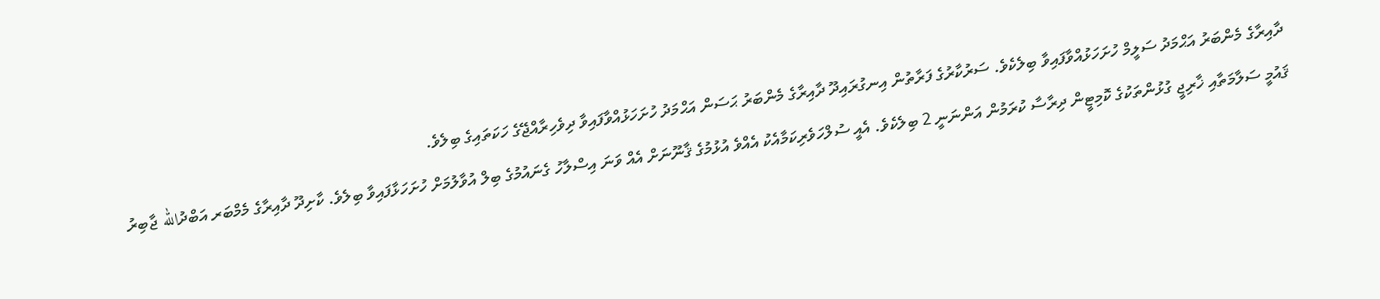ދާއިރާގެ މެންބަރު އަޙްމަދު ސަލީމް ހުށަހަޅުއްވާފައިވާ ބިލެކެވެ. ސަރުކާރުގެ ފަރާތުން އިނގުރައިދޫ ދާއިރާގެ މެންބަރު ޙަސަން އަޙްމަދު ހުށަހަޅުއްވާފައިވާ ދިވެހިރާއްޖޭގެ ހަކަތައިގެ ބިލެވެ.
ޤައުމީ ސަލާމަތާއި ޚާރިޖީ ގުޅުންތަކުގެ ކޮމިޓީން ދިރާސާ ކުރަމުން އަންނަނީ 2 ބިލެކެވެ. އެއީ ސުލްހަވެރިކަމާއެކު އެއްވެ އުޅުމުގެ ޤާނޫނަށް އެއް ވަނަ އިސްލާހު ގެނައުމުގެ ބިލް އުވާލުމަށް ހުށަހަޅާފައިވާ ބިލެވެ. ކާށިދޫ ދާއިރާގެ މެމްބަރ އަބްދުالله ޖާބިރު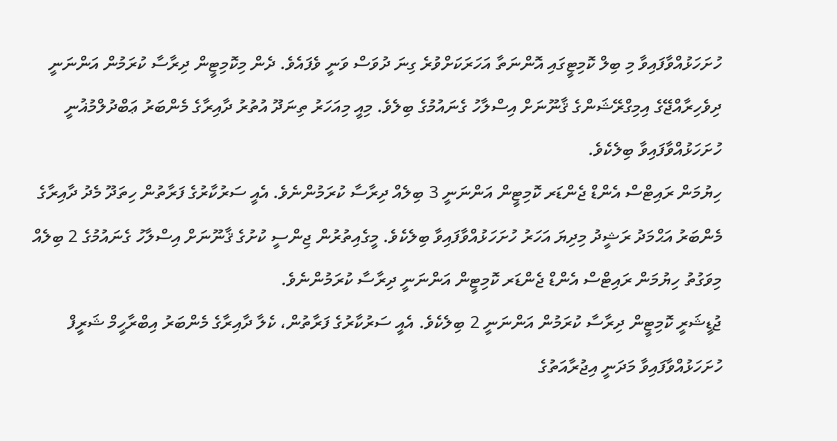ހުށަހަޅުއްވާފައިވާ މި ބިލް ކޮމިޓީގައި އޮންނަތާ އަހަރަކަށްވުރެ ގިނަ ދުވަސް ވަނީ ވެފައެވެ. ދެން މިކޮމިޓީން ދިރާސާ ކުރަމުން އަންނަނީ ދިވެހިރާއްޖޭގެ އިމިގްރޭޝަންގެ ޤާނޫނަށް އިސްލާހު ގެނައުމުގެ ބިލެވެ. މިއީ މިއަހަރު ތިނަދޫ އުތުރު ދާއިރާގެ މެންބަރު ޢަބްދުލްމުޣުނީ ހުށަހަޅުއްވާފައިވާ ބިލެކެވެ.
ހިޔުމަން ރައިޓްސް އެންޑް ޖެންޑަރ ކޮމިޓީން އަންނަނީ 3 ބިލެއް ދިރާސާ ކުރަމުންނެވެ. އެއީ ސަރުކާރުގެ ފަރާތުން ހިތަދޫ މެދު ދާއިރާގެ މެންބަރު އަޙްމަދު ރަޝީދު މިދިޔަ އަހަރު ހުށަހަޅުއްވާފައިވާ ބިލެކެވެ. މީގެއިތުރުން ޖިންސީ ކުށުގެ ޤާނޫނަށް އިސްލާހު ގެނައުމުގެ 2 ބިލެއް މިވަގުތު ހިޔުމަން ރައިޓްސް އެންޑް ޖެންޑަރ ކޮމިޓީން އަންނަނީ ދިރާސާ ކުރަމުންނެވެ.
ޖުޑީޝަރީ ކޮމިޓީން ދިރާސާ ކުރަމުން އަންނަނީ 2 ބިލެކެވެ. އެއީ ސަރުކާރުގެ ފަރާތުން، ކެލާ ދާއިރާގެ މެންބަރު އިބްރާހީމް ޝަރީފް ހުށަހަޅުއްވާފައިވާ މަދަނީ އިޖުރާއަތުގެ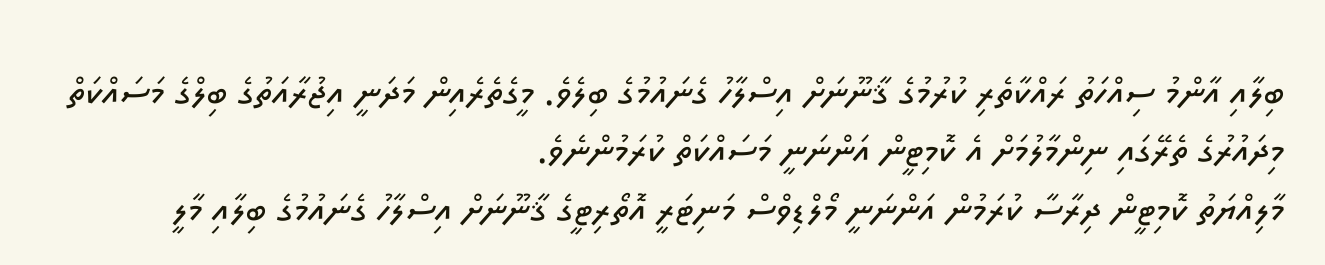ބިލާއި އާންމު ސިއްހަތު ރައްކާތެރި ކުރުމުގެ ޤާނޫނަށް އިސްލާހު ގެނައުމުގެ ބިލެވެ. މީގެތެރެއިން މަދަނީ އިޖުރާއަތުގެ ބިލްގެ މަސައްކަތް މިދައުރުގެ ތެރޭގައި ނިންމާލުމަށް އެ ކޮމިޓީން އަންނަނީ މަސައްކަތް ކުރަމުންނެވެ.
މާލިއްޔަތު ކޮމިޓީން ދިރާސާ ކުރަމުން އަންނަނީ މޯލްޑިވްސް މަނިޓަރީ އޮތޯރިޓީގެ ޤާނޫނަށް އިސްލާހު ގެނައުމުގެ ބިލާއި މާލީ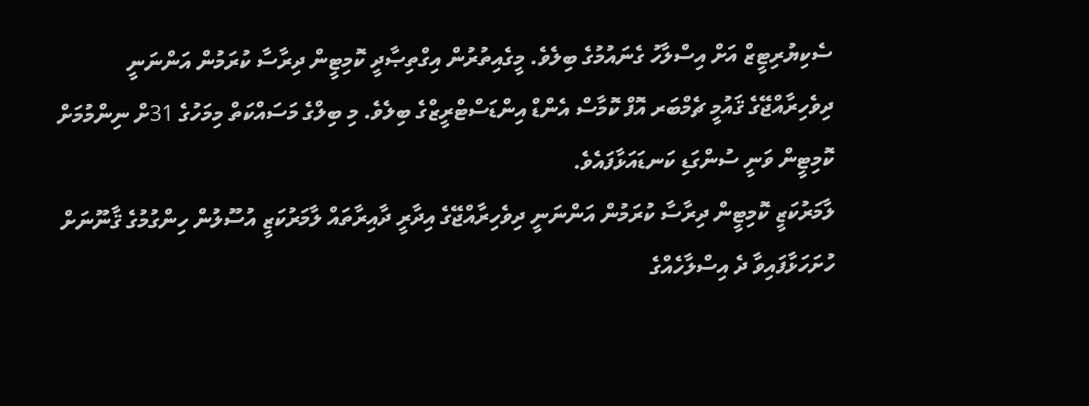ސެކިޔުރިޓީޒް އަށް އިސްލާހު ގެނައުމުގެ ބިލެވެ. މީގެއިތުރުން އިގްތިޞާދީ ކޮމިޓީން ދިރާސާ ކުރަމުން އަންނަނީ ދިވެހިރާއްޖޭގެ ޤައުމީ ޗެމްބަރ އޮފް ކޮމާސް އެންޑް އިންޑަސްޓްރީޒްގެ ބިލެވެ. މި ބިލްގެ މަސައްކަތް މިމަހުގެ 31ށް ނިންމުމަށް ކޮމިޓީން ވަނީ ސުންގަޑި ކަނޑައަޅާފައެވެ.
ލާމަރުކަޒީ ކޮމިޓީން ދިރާސާ ކުރަމުން އަންނަނީ ދިވެހިރާއްޖޭގެ އިދާރީ ދާއިރާތައް ލާމަރުކަޒީ އުސޫލުން ހިންގުމުގެ ޤާނޫނަށް ހުށަހަޅާފައިވާ ދެ އިސްލާހެއްގެ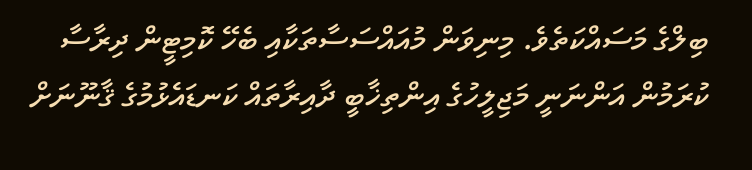ބިލްގެ މަސައްކަތެވެ. މިނިވަން މުއައްސަސާތަކާއި ބެހޭ ކޮމިޓީން ދިރާސާ ކުރަމުން އަންނަނީ މަޖިލީހުގެ އިންތިޚާބީ ދާއިރާތައް ކަނޑައެޅުމުގެ ޤާނޫނަށް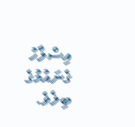އިސްލާހު ގެނައުމުގެ ބިލެވެ.